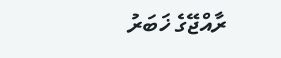ރާއްޖޭގެ ޚަބަރު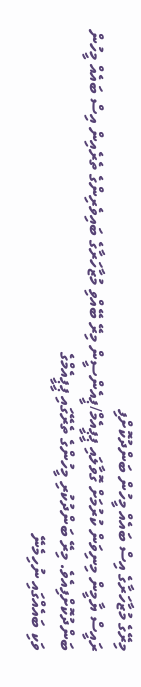މިރޭގެ މުޒާހަރާގެ އިސް ބައެއް މީހުން ބަންދުކޮށްފި
ރައީސް ޔާމީން މިނިވަން ކުރުމަށް ގޮވާލައި ޕީޕީއެމް/ޕީއެންސީން މިރޭ ބޭއްވި މުޒާހަރާގެ ބައިވެރިންގެ ތެރެއިން އިސް ބައެއް މީހުން ބަންދުކޮށްފިއެވެ. މިރޭ ބަންދުކުރި މީހުންގެ ތެރޭގައި ޕީޕީއެމްގެ
ވަކި ބައެއްގައި ނުހިމެނޭ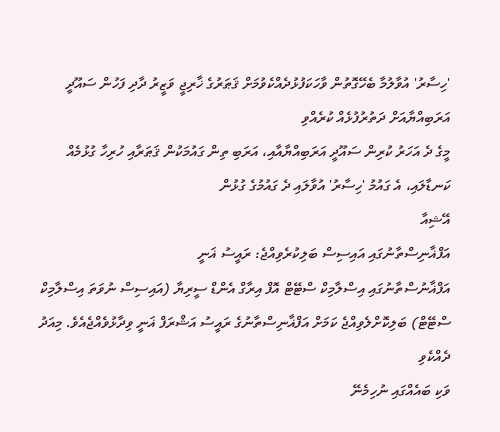'ހިސާރު' އުވާލުމާ ބެހޭގޮތުން ވާހަކަފުޅުދެއްކެވުމަށް ޤަޠަރުގެ ޚާރިޖީ ވަޒީރު ދާދި ފަހުން ސައޫދީ އަރަބިއްޔާއަށް ދަތުރުފުޅެއް ކުރެއްވި
މީގެ ދެ އަހަރު ކުރިން ސައޫދީ އަރަބިއްޔާއާއި، އަރަބި ތިން ގައުމަކުން ޤަޠަރާއި ހުރިހާ ގުޅުމެއް ކަނޑާލައި، އެ ގައުމު 'ހިސާރު' އުވާލައި ދެ ގައުމުގެ ގުޅުން
އޭޝިއާ
އަފްޣާނިސްތާނުގައި އައިސިސް ބަލިކުރެވިއްޖެ: ރައީސު ޣަނީ
އަފްޣާނުސްތާނުގައި އިސްލާމިކް ސްޓޭޓް އޮފް އިރާގް އެންޑް ސީރިޔާ (އައިސިސް ނުވަތަ އިސްލާމިކް ސްޓޭޓް) ބަލިކޮށްލެވިއްޖެ ކަމަށް އަފްޣާނިސްތާނުގެ ރައީސު އަޝްރަފް ޣަނީ ވިދާޅުވެއްޖެއެވެ. މިއަދު ދެއްކެވި
ވަކި ބައެއްގައި ނުހިމެނޭ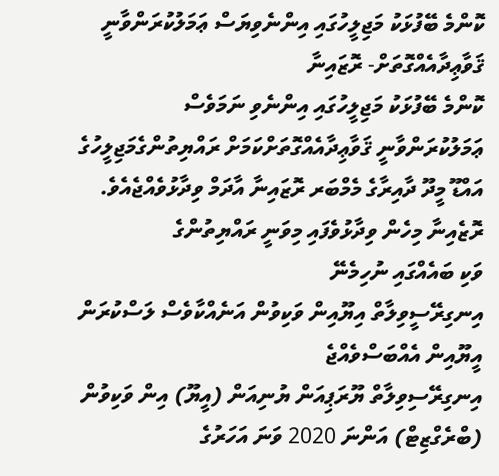ކޮންމެ ބޭފުޅަކު މަޖިލީހުގައި އިންނެވިޔަސް ޢަމަލުކުރަންވާނީ ޤަވާޢިދާއެއްގޮތަށް- ރޮޒައިނާ
ކޮންމެ ބޭފުޅަކު މަޖިލީހުގައި އިންނެވި ނަމަވެސް ޢަމަލުކުރަންވާނީ ޤަވާޢިދާއެއްގޮތަށްކަމަށް ރައްޔިތުންގެމަޖިލީހުގެ އައްޑޫ މީދޫ ދާއިރާގެ މެމްބަރ ރޮޒައިނާ އާދަމް ވިދާޅުވެއްޖެއެވެ. ރޮޒެއިނާ މިހެން ވިދާޅުވެފައި މިވަނީ ރައްޔިތުންގެ
ވަކި ބައެއްގައި ނުހިމެނޭ
އިނގިރޭސީވިލާތް އިޔޫއިން ވަކިވުން އަނެއްކާވެސް ލަސްކުރަން އީޔޫއިން އެއްބަސްވެއްޖެ
އިނގިރޭސިވިލާތް ޔޫރަޕިއަން ޔުނިއަން (އީޔޫ) އިން ވަކިވުން (ބްރެގްޒިޓް) އަންނަ 2020 ވަނަ އަހަރުގެ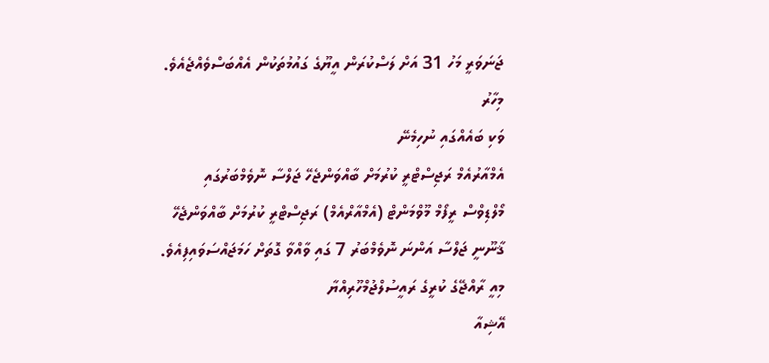ޖަނަވަރީ މަހު 31 އަށް ލަސްކުރަން އީޔޫގެ ގައުމުތަކުން އެއްބަސްވެއްޖެއެވެ. މިހާރު
ވަކި ބައެއްގައި ނުހިމެނޭ
އެމްއާރުއެމް ރަޖިސްޓްރީ ކުރުމަށް ބާއްވަންޖެހޭ ޖަލްސާ ނޮވެމްބަރުގައި
މޯލްޑިވްސް ރީފޯމް މޫވްމަންޓް (އެމްއާރްއެމް) ރަޖިސްޓްރީ ކުރުމަށް ބާއްވަންޖެހޭ ޤާނޫނީ ޖަލްސާ އަންނަ ނޮވެމްބަރު 7 ގައި ވާއްވާ ގޮތަށް ހަމަޖައްސަވައިފިއެވެ. މިއީ ރާއްޖޭގެ ކުރީގެ ރައީސުލްޖުމްހޫރިއްޔާ
އޭޝިއާ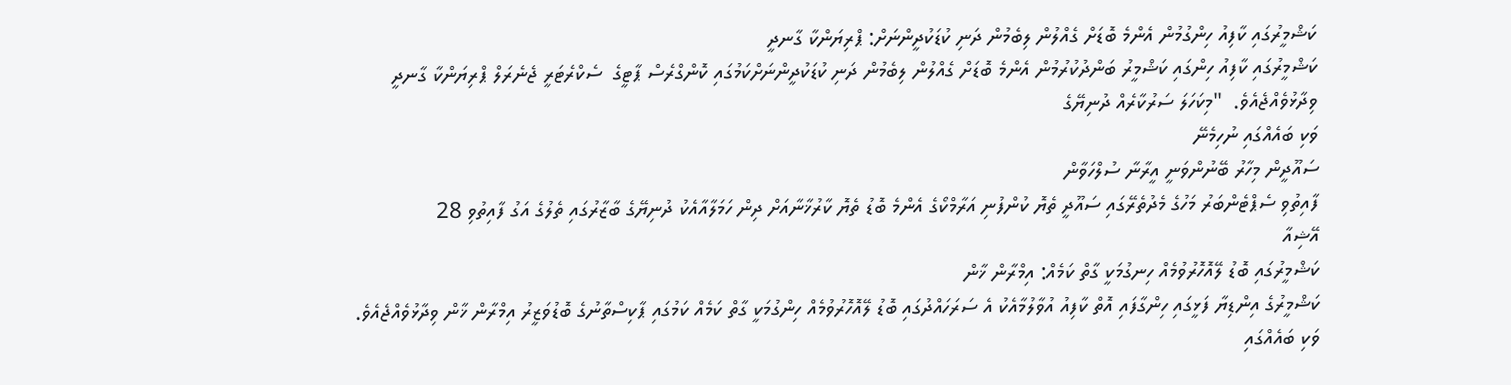ކަޝްމީރުގައި ކާފިއު ހިންގުމުން އެންމެ ބޮޑަށް ގެއްލުން ލިބެމުން ދަނި ކުޑަކުދީންނަށް: ޕްރިޔަންކާ ގާނދީ
ކަޝްމީރުގައި ކާފިއު ހިންގައި ކަޝްމީރު ބަންދުކުރުމުން އެންމެ ބޮޑަށް ގެއްލުން ލިބެމުން ދަނި ކުޑަކުދީންނަށްކަމުގައި ކޮންގްރެސް ޕާޓީގެ  ސެކްރެޓަރީ ޖެނެރަލް ޕްރިޔަންކާ ގާނދީ ވިދާޅުވެއްޖެއެވެ.  "މިކަހަލަ ސަރުކާރެއް ދުނިޔޭގެ
ވަކި ބައެއްގައި ނުހިމެނޭ
ސައޫދީން މިހާރު ބޭނުންވަނީ އީރާނާ ސުލްހަވާން
ފާއިތުވި ސެޕްޓެންބަރު މަހުގެ މެދުތެރޭގައި ސައޫދީ ތެޔޮ ކުންފުނި އަރާމްކޯގެ އެންމެ ބޮޑު ތެޔޮ ކާރުޚާނާއަށް ދިން ހަމަލާއާއެކު ދުނިޔޭގެ ބާޒާރުގައި ތެލުގެ އަގު ފާއިތުވި 28
އޭޝިއާ
ކަޝްމީރުގައި ބޮޑު ލޭއޮހޮރުވުމެއް ހިނގުމަކީ ގާތް ކަމެއް: އިމްރާން ޚާން
ކަޝްމީރުގެ އިންޑިޔާ ފަޅީގައި ހިންގާފައި އޮތް ކާފިއު އުވާލުމާއެކު އެ ސަރަހައްދުގައި ބޮޑު ލޭއޮހޮރުވުމެއް ހިންގުމަކީ ގާތް ކަމެއް ކަމުގައި ޕާކިސްތާނުގެ ބޮޑުވަޒީރު އިމްރާން ޚާން ވިދާޅުވެއްޖެއެވެ.
ވަކި ބައެއްގައި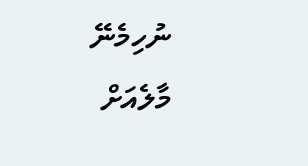ނުހިމެނޭ
މާލެއަށް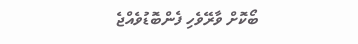ބޯކޮށް ވާރޭވެހި ފެންބޮޑުވެއްޖެ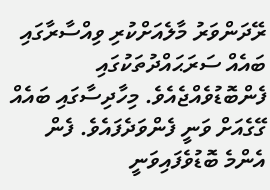ރޭދަންވަރު މާލެއަށްކުރި ވިއްސާރާގައި ބައެއް ސަރަޙައްދުތަކުގައި ފެންބޮޑުވެއްޖެއެވެ. މިހާދިސާގައި ބައެއް ގޭގެއަށް ވަނީ ފެންވަދެފައެވެ. ފެން އެންމެ ބޮޑުވެފައިވަނީ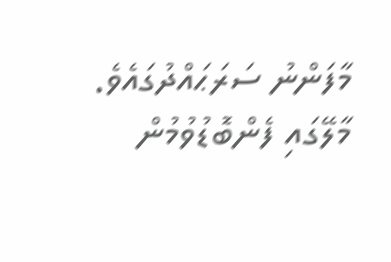މާފަންނު ސަރަޙައްދުގައެވެ. މާލޭގައި ފެންބޮޑުވުމުން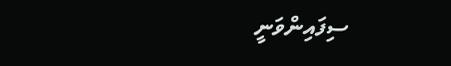ސިފައިންވަނީ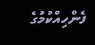ފެންހިއްކުމުގެ